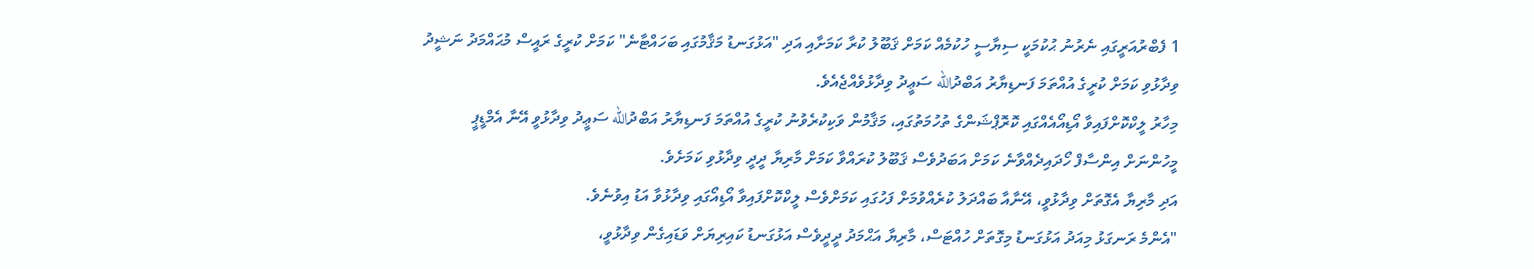1 ފެބްރުއަރީގައި ނެރުނު ޙުކުމަކީ ސިޔާސީ ހުކުމެއް ކަމަށް ޤަބޫލު ކުރާ ކަމަށާއި އަދި "އަޅުގަނޑު މަޤާމުގައި ބަހައްޓާނެ" ކަމަށް ކުރީގެ ރައީސް މުޙައްމަދު ނަޝީދު ވިދާޅުވި ކަމަށް ކުރީގެ އުއްތަމަ ފަނޑިޔާރު އަބްދުالله ސަޢީދު ވިދާޅުވެއްޖެއެވެ.
މިހާރު ލީކްކޮށްފައިވާ އޯޑިއޯއެއްގައި ކޮރޮޕްޝަންގެ ތުހުމަތުގައި، މަޤާމުން ވަކިކުރެވުނު ކުރީގެ އުއްތަމަ ފަނޑިޔާރު އަބްދުالله ސަޢީދު ވިދާޅުވީ އޭނާ އެމްޑީޕީ މީހުންނަށް އިންސާފް ހޯދައިދެއްވާނެ ކަމަށް އަބަދުވެސް ޤަބޫލު ކުރައްވާ ކަމަށް މާރިޔާ ދީދީ ވިދާޅުވި ކަމަށެވެ.
އަދި މާރިޔާ އެގޮތަށް ވިދާޅުވީ، އޭނާއާ ބައްދަލު ކުރެއްވުމަށް ފަހުގައި ކަމަށްވެސް ލީކްކޮށްފައިވާ އޯޑިއޯގައި ވިދާޅުވާ އަޑު އިވުނެވެ.
"އެންމެ ރަނގަޅު މިއަދު އަޅުގަނޑު މިގޮތަށް ހުއްޓަސް، މާރިޔާ އަޙްމަދު ދީދީވެސް އަޅުގަނޑު ކައިރިޔަށް ވަޑައިގެން ވިދާޅުވީ،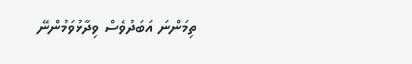ތިމަންނަ އަބަދުވެސް ވިދާޅުވަމުންނޭ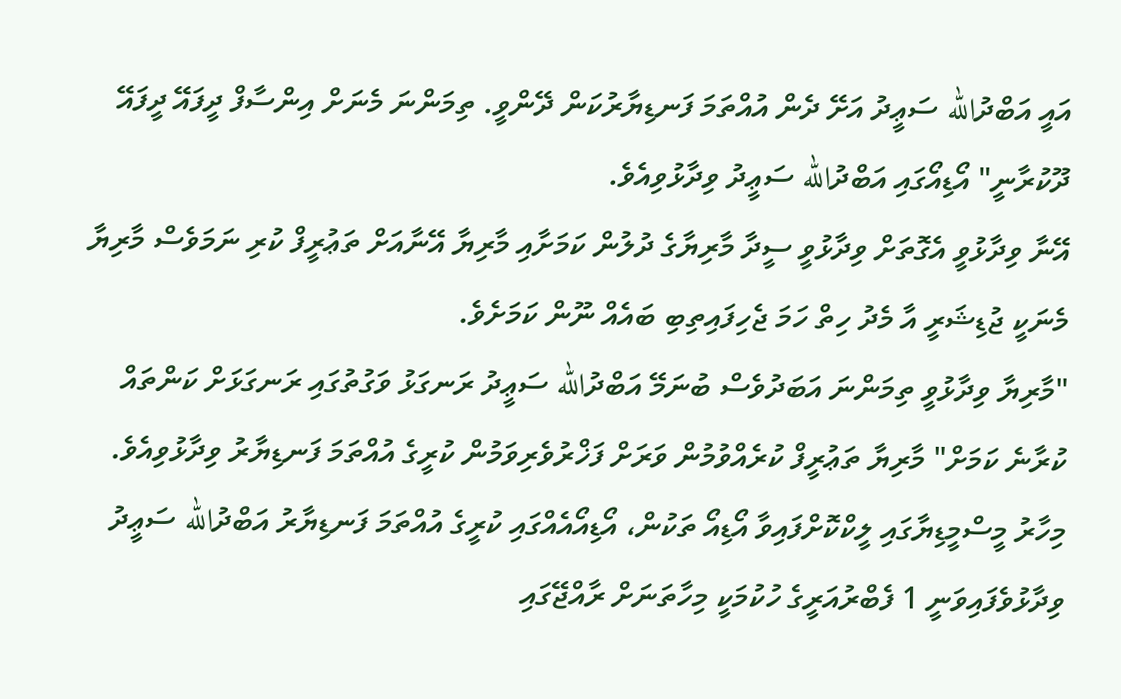އައީ އަބްދުالله ސަޢީދު އަށޭ ދެން އުއްތަމަ ފަނޑިޔާރުކަން ދޭންވީ. ތިމަންނަ މެނަށް އިންސާފް ދީފައޭ ދީފައޭ ދޫކުރާނީ" އޯޑިއޯގައި އަބްދުالله ސަޢީދު ވިދާޅުވިއެވެ.
އޭނާ ވިދާޅުވީ އެގޮތަށް ވިދާޅުވީ ސީދާ މާރިޔާގެ ދުލުން ކަމަށާއި މާރިޔާ އޭނާއަށް ތަޢުރީފް ކުރި ނަމަވެސް މާރިޔާ މެނަކީ ޖުޑިޝަރީ އާ މެދު ހިތް ހަމަ ޖެހިފައިތިބި ބައެއް ނޫން ކަމަށެވެ.
"މާރިޔާ ވިދާޅުވީ ތިމަންނަ އަބަދުވެސް ބުނަމޭ އަބްދުالله ސަޢީދު ރަނގަޅު ވަގުތުގައި ރަނގަޅަށް ކަންތައް ކުރާނެ ކަމަށް" މާރިޔާ ތަޢުރީފް ކުރެއްވުމުން ވަރަށް ފަޚްރުވެރިވަމުން ކުރީގެ އުއްތަމަ ފަނޑިޔާރު ވިދާޅުވިއެވެ.
މިހާރު މީސްމީޑިޔާގައި ލީކްކޮށްފައިވާ އޯޑިއޯ ތަކުން، އޯޑިއޯއެއްގައި ކުރީގެ އުއްތަމަ ފަނޑިޔާރު އަބްދުالله ސަޢީދު ވިދާޅުވެފައިވަނީ 1 ފެބްރުއަރީގެ ހުކުމަކީ މިހާތަނަށް ރާއްޖޭގައި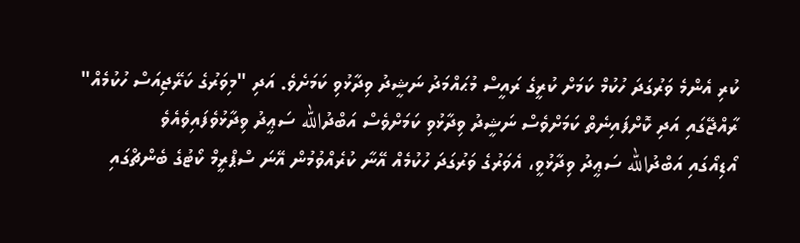ކުރި އެންމެ ވަރުގަދަ ހުކުމް ކަމަށް ކުރީގެ ރައީސް މުޙައްމަދު ނަޝީދު ވިދާޅުވި ކަމަށެވެ. އަދި "މިވަރުގެ ކަރޭޖިއަސް ހުކުމެއް" ރާއްޖޭގައި އަދި ކޮށްފައިނެތް ކަމަށްވެސް ނަޝީދު ވިދާޅުވި ކަމަށްވެސް އަބްދުالله ސަޢީދު ވިދާޅުވެފައިވެއެވެ
އޯޑިއޯގައި އަބްދުالله ސަޢީދު ވިދާޅުވީ، އެވަރުގެ ވަރުގަދަ ހުކުމެއް އޭނާ ކުރެއްވުމުން އޭނަ ސްޕްރީމް ކޯޓުގެ ބެންޗްގައި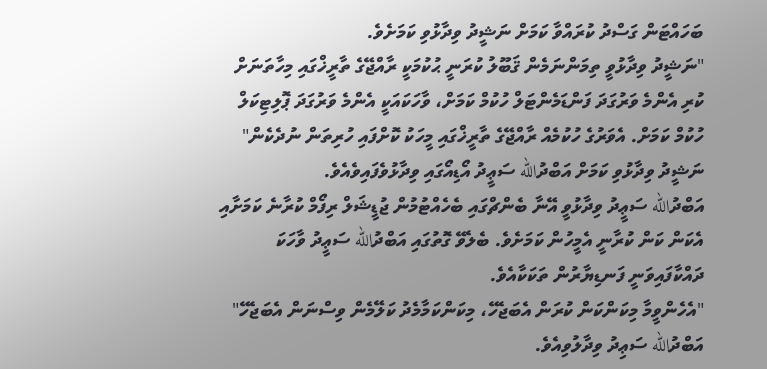ބަހައްޓަން ގަސްދު ކުރައްވާ ކަމަށް ނަޝީދު ވިދާޅުވި ކަމަށެވެ.
"ނަޝީދު ވިދާޅުވީ ތިމަންނަމެން ޤަބޫލު ކުރަނީ ޙުކުމަކީ ރާއްޖޭގެ ތާރީޚްގައި މިހާތަނަށް ކުރި އެންމެ ވަރުގަދަ ފަންޑަމެންޓަލް ހުކުމް ކަމަށް، ވާހަކައަކީ އެންމެ ވަރުގަދަ ޕޮލިޓިކަލް ހުކުމް ކަމަށް. އެވަރުގެ ހުކުމެއް ރާއްޖޭގެ ތާރީޚްގައި މީހަކު ކޮށްފައި ހުރިތަން ނުދެކެން" ނަޝީދު ވިދާޅުވި ކަމަށް އަބްދުالله ސަޢީދު އޯޑިއޯގައި ވިދާޅުވެފައިވެއެވެ.
އަބްދުالله ސަޢީދު ވިދާޅުވީ އޭނާ ބެންޗްގައި ބެހެއްޓުމުން ޖުޑީޝަލް ރިފޯމް ކުރާނެ ކަމަށާއި އެކަން ކަން ކުރާނީ އެމީހުން ކަމަށެވެ. ބެލެވޭ ގޮތުގައި އަބްދުالله ސަޢީދު ވާހަކަ ދައްކާފައިވަނީ ފަނޑިޔާރުން ތަކަކާއެވެ.
"އެހެންވީމާ މިކަންކަން ކުރަން އެބަޖެހޭ، މިކަންކަމާމެދު ކަލޭމެން ވިސްނަން އެބަޖެހޭ" އަބްދުالله ސަޢިދު ވިދާލުވިއެވެ.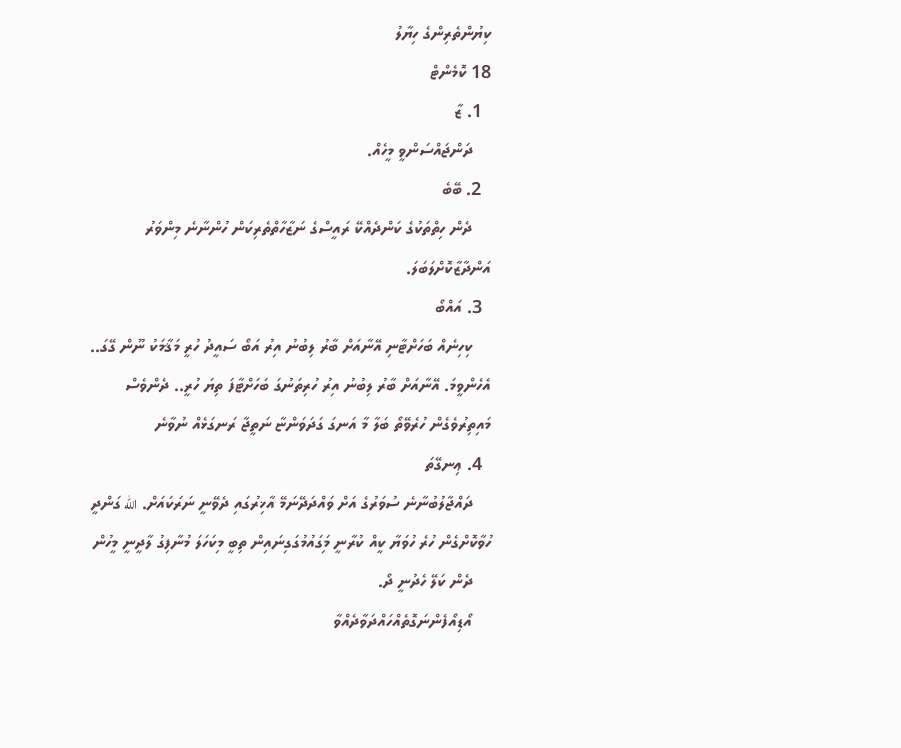ކިޔުންތެރިންގެ ހިޔާލު
18 ކޮމެންޓް
  1. ޒާ
    ދަންޖައްސަންވީ މީހެއް.
  2. ބޭބެ
    ދެން ހިތްތަކުގެ ކަންދެއްކޭ ރައީސްގެ ނަޒާހާތްތެރިކަން ހުންނާނެ މިންވަރު އަންދާޒާކޮށްލަބަލަ.
  3. އައްބޯ
    ކިހިނެއް ބަހަށްޓާނި އޭނާއަށް ބާރު ލިބުނު އިރު އަބޯ ސައީދު ހުރީ މަޤާމަކު ނޫން ގޭގަ.. އެހެންވީމަ. އޭނާއަށް ބާރު ލިބުނު އިރު ހުރިތަނުގަ ބަހަށްޓާފަ ތިޔަ ހުރީ.. ދެންވެސް މައިތިރުވެގެން ހުރެވޭތޯ ބަލާ މާ އަނގަ ގަދަވަންޏާ ނަތީޖާ ރަނގަޅެއް ނުވާނެ
  4. ޢިނގޭތަ
    ދައްޖާލުބުނާނެ ސުވަރުގެ އަށް ވައްދަދޭނަމޭ އާޚިރުގައި ދެވޭނީ ނަރަކައަށް. الله ގަންދީ ހުވާކޮށްގެން ހުރެ ހުވަޔާ ކީއް ކުރާނީ މިަގައުމުގަގިނައިން ތިބީ މިކަހަލަ މުނާފިގު ލާދީނީ މީހުން
    ދެން ކަލޭ ހެދުނީ ދޯ.
    އޯޑިއޯފެންނަގޮތެއްހައްދަވާދެއްވާ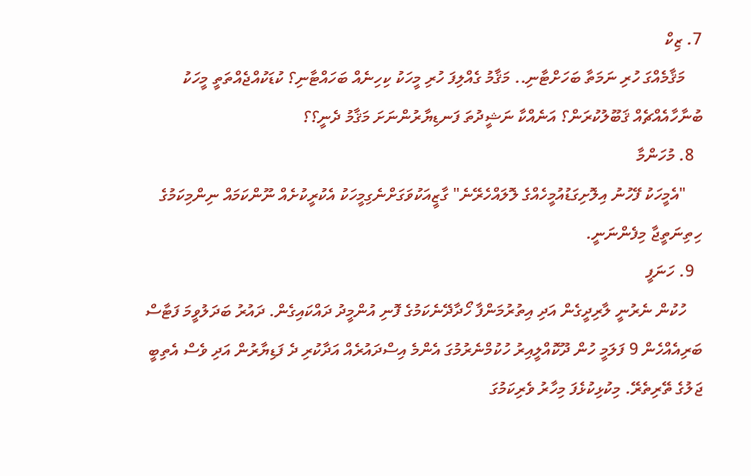7. ޒިކް
    މަޤާމެއްގަ ހުރި ނަމަތާ ބަހަށްޓާނި.. މަޤާމު ގެއްލިފަ ހުރި މީހަކު ކިހިނެއް ބަހައްޓާނި؟ ކުޑަކުއްޖެއްތަތީ މީހަކު ބުނާހާއެއްޗެއް ޤަބޫލުކުރަން؟ އަނެއްކާ ނަޝީދުތަ ފަނޑިޔާރުންނަށަ މަޤާމު ދެނީ؟؟
  8. މުހަންމާ
    "އެމީހަކު ފޭހުނު އިލޮށިގަޑުއުމީހެއްގެ ލޮލައްހެރޭނެ" ގާޒީއަކުވަގަށްނެގިމީހަކު އެކުރީކުށެއް ނޫންކަމައް ނިންމިކަމުގެ ހިތިނަތީޖާ މިފެންނަނީ.
  9. ހަނަފީ
    ހުކުން ނެރުނީ ލާރިދީގެން އަދި އިތުރުމަންފާ ހޯދާދޭނެކަމުގެ ފޮނި އުންމީދު ދައްކައިގެން. ދައުރު ބަދަލުވީމަ ފަޓާސް ބަރިއެއްހެން 9 ފަލަމީ ހުން ދޫކޮއްލީއިރު ހުކުމްނެރުމުގަ އެންމެ އިސްދައުރެއް އަދާކުރި ދެ ފަޑިޔާރުން އަދި ވެސް އެތިބީ ޖަލުގެ ތޭރިތެރޭ. މިކުޅިކުޅެފަ މިހާރު ވެރިކަމުގަ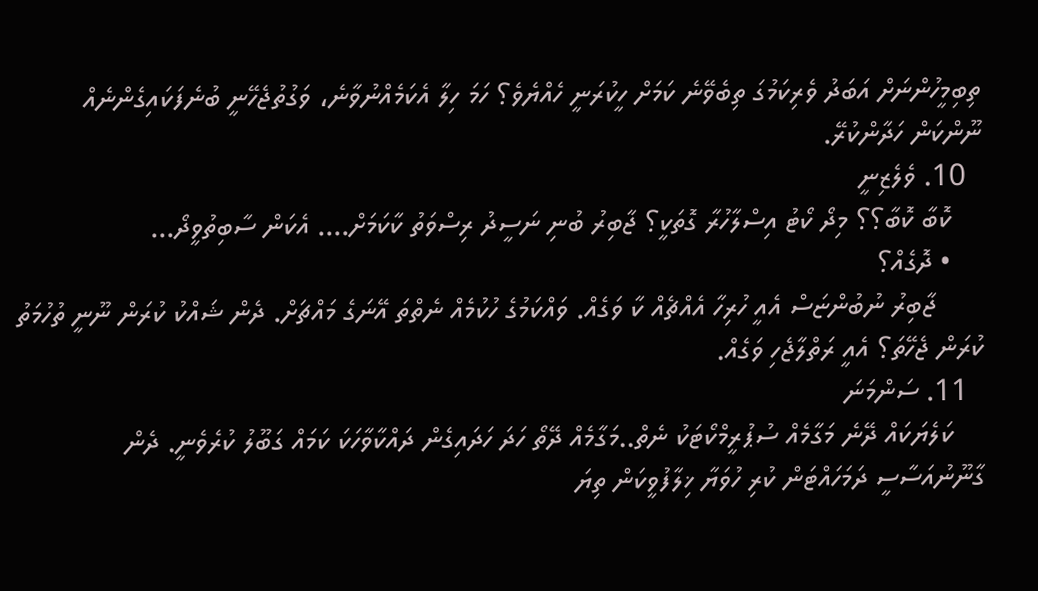ތިބިމީހުންނަށް އަބަދު ވެރިކަމުގަ ތިބެވޭނެ ކަމަށް ހީކުރަނީ ހެއްޔެވެ؟ ހަމަ ހިލާ އެކަމެއްނުވާނެ، ވަގުތުޖެހޭނީ ބުނެފަކައިގެންނެއް ނޫންކަން ހަދާންކުރޭ.
  10. ވެލެޒިނީ
    ކޮބާ ކޮބާ؟؟ މިދޯ ކޯޓު އިސްލާހުރާ ގޮތަކީ؟ ޖާބިރު ބުނި ނަސީދު ރިސްވަތު ކާކަމަށް.... އެކަން ސާބިތުވީދޯ...
    • ދޮގެއް؟
      ޖާބިރު ނުބުންޏަސް އެއީ ހުރިހާ އެއްޗެއް ކާ ވަގެއް. ވައްކަމުގެ ހުކުމެއް ނެތްތަ އޭނަގެ މައްޗަށް. ދެން ޝައްކު ކުރަން ނޫނީ ތުހުމަތު ކުރަން ޖެހޭތަ؟ އެއީ ރަތްލާޖެހި ވަގެއް.
  11. ސަންމަނަ
    ކަލެޔަކައް ދޭނެ މަގާމެއް ސުޕުރީމްކޯޓަކު ނެތް..މަގާމެއް ދޭތޯ ހަދަ ހަދައިގެން ދައްކާވާހަކަ ކަމައް ގަބޫލު ކުރެވެނީ. ދެން ގާނޫނުއަސާސީ ދަމަހައްޓަން ކުރި ހުވަޔާ ޚިލާފުވީކަން ތިޔަ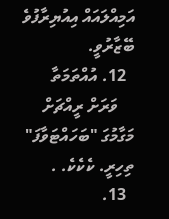އަމިއްލައައް އިއުޔިރާފުވެ ބޭޒާރުވީ.
  12. އުއްތަމަތާ
    ވަރަށް ރީއްޗަށް މަގާމުގަ "ބަހައްޓަވާފަ" ތިހިރީ. ކެކެކެ. .
  13.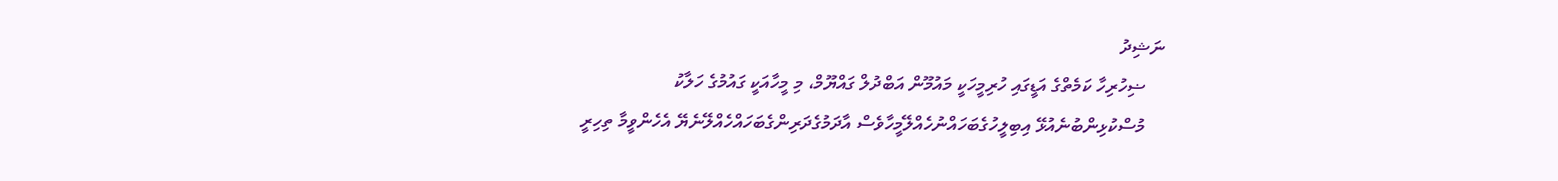ނަޝިދު
    ޟިހުރިހާ ކަމެތްގެ އަޑީގައި ހުރިމީހަކީ މައުމޫން އަބްދުލް ގައްޔޫމް، މި މީހާއަކީ ގައުމުގެ ހަލާކު
    މުސްކުޅިންބުނެއުޅޭ އިބިލީހުގެބަހައްނުހެއްލޭމީހާވެސް އާދަމުގެދަރިންގެބަހައްހެއްލޭނެޔޭ އެހެންވީމާ ތިހިރީ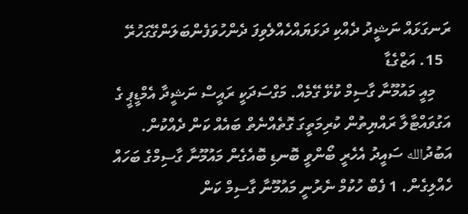ރަނގަޅައް ނަޝީދު ދެއްކި ދަޅަޔައްހެއްލެވިފަ ދެންހުވަފެންބަލަންގޭގަހުރޭ
  15. އަޒްގެޑާ
    މިއީ މައުމޫނާ ގާސިމް ކުޅޭ ގޭމެއް. މަގްސަދަކީ ރައީސް ނަޝީދާ އެމްޑީޕީ ގެ އަގުވައްޓާލާ ރައްޔިތުން ކުރިމަތީގަ ގޮތެއްނެތް ބައެއް ކަން ދެއްކުން. އަބުދުالله ސައީދު އެހެރީ ބޯންވީ ބޮނޑި ބޮއެގެން މައުމޫނާ ގާސިމްގެ ބަހައް ހެއްލިގެން. 1 ފެބް ހުކުމް ނެރުނީ މައުމޫނާ ގާސިމް ކަން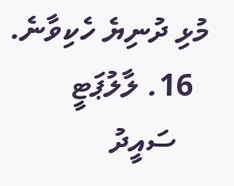މުޅި ދުނިޔެ ހެކިވާނެ.
  16. ލާލުޕަޓީ
    ސައީދު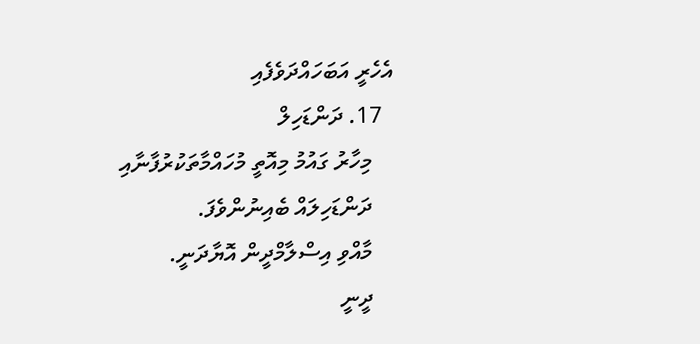އެހެރީ އަބަހައްދަވެފެއި
  17. ދަންޑަހިލް
    މިހާރު ގައުމު މިއޮތީ މުހައްމާތަކުރުފާނާއި
    ދަންޑަހިލައް ބެއިނުންވެފަ.
    މާއްވި އިސްލާމްދީން އޮޔާދަނީ.
    ދީނީ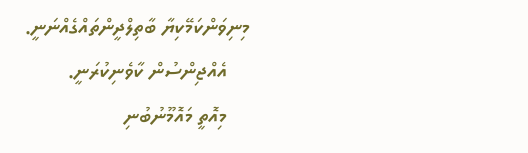މިނިވަންކަމޭކިޔާ ބާތިލްދީންތައްގެއްނަނީ.
    އެއްޖިންސުން ކާވެނިކުރަނީ.
    މިއޮތީ މައޮމޫނުބުނި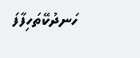ހަނދުކޭތަހިފާފަ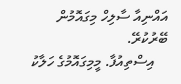އައްނިއާ ސާލިހް މިގައޮމުން ބޭރުކުރޭ.
    އިސްތިއުފާ. މީމިގައޮމުގެ ހަލާކު